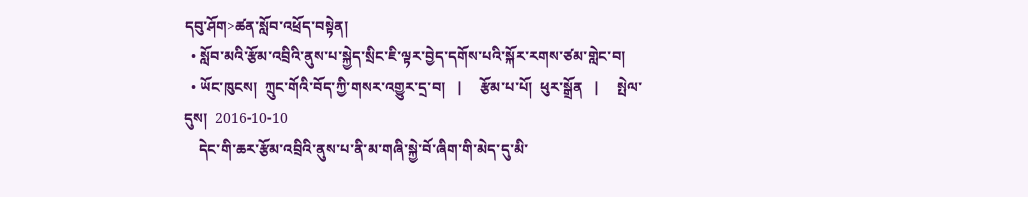དབུ་ཤོག>ཚན་སློབ་འཕྲོད་བསྟེན།
  • སློབ་མའི་རྩོམ་འབྲིའི་ནུས་པ་སྐྱེད་སྲིང་ཇི་ལྟར་བྱེད་དགོས་པའི་སྐོར་རགས་ཙམ་གླེང་བ།
  • ཡོང་ཁུངས།  ཀྲུང་གོའི་བོད་ཀྱི་གསར་འགྱུར་དྲ་བ།   |     རྩོམ་པ་པོ།  ཕུར་སྒྲོན   |     སྤེལ་དུས།  2016-10-10
    དེང་གི་ཆར་རྩོམ་འབྲིའི་ནུས་པ་ནི་མ་གཞི་སྐྱེ་བོ་ཞིག་གི་མེད་དུ་མི་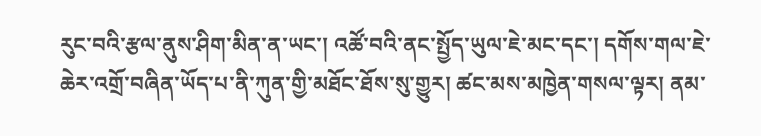རུང་བའི་རྩལ་ནུས་ཤིག་མིན་ན་ཡང་། འཚོ་བའི་ནང་སྤྱོད་ཡུལ་ཇེ་མང་དང་། དགོས་གལ་ཇེ་ཆེར་འགྲོ་བཞིན་ཡོད་པ་ནི་ཀུན་གྱི་མཐོང་ཐོས་སུ་གྱུར། ཚང་མས་མཁྱེན་གསལ་ལྟར། ནམ་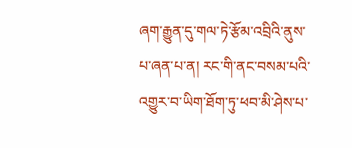ཞག་རྒྱུན་དུ་གལ་ཏེ་རྩོམ་འབྲིའི་ནུས་པ་ཞན་པ་ན། རང་གི་ནང་བསམ་པའི་འགྱུར་བ་ཡིག་ཐོག་ཏུ་ཕབ་མི་ཤེས་པ་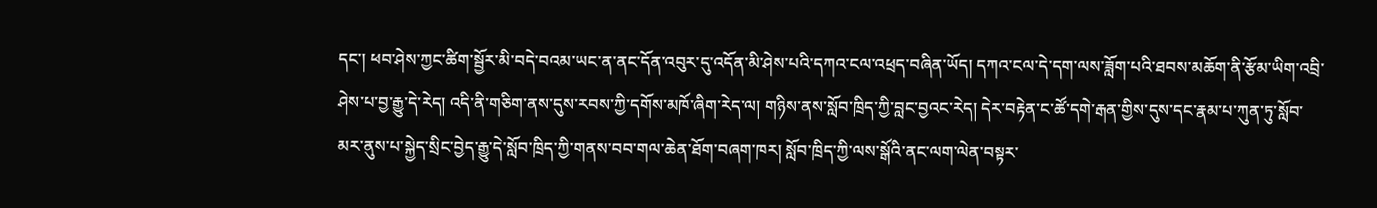དང་། ཕབ་ཤེས་ཀྱང་ཚིག་སྦྱོར་མི་བདེ་བའམ་ཡང་ན་ནང་དོན་འབུར་དུ་འདོན་མི་ཤེས་པའི་དཀའ་ངལ་འཕྲད་བཞིན་ཡོད། དཀའ་ངལ་དེ་དག་ལས་ཟློག་པའི་ཐབས་མཆོག་ནི་རྩོམ་ཡིག་འབྲི་ཤེས་པ་བྱ་རྒྱུ་དེ་རེད། འདི་ནི་གཅིག་ནས་དུས་རབས་ཀྱི་དགོས་མཁོ་ཞིག་རེད་ལ། གཉིས་ནས་སློབ་ཁྲིད་ཀྱི་བླང་བྱའང་རེད། དེར་བརྟེན་ང་ཚོ་དགེ་རྒན་གྱིས་དུས་དང་རྣམ་པ་ཀུན་ཏུ་སློབ་མར་ནུས་པ་སྐྱེད་སྲིང་བྱེད་རྒྱུ་དེ་སློབ་ཁྲིད་ཀྱི་གནས་བབ་གལ་ཆེན་ཐོག་བཞག་ཁར། སློབ་ཁྲིད་ཀྱི་ལས་སྒོའི་ནང་ལག་ལེན་བསྟར་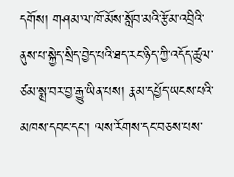དགོས། གཤམ་ལ་ཁོ་མོས་སློབ་མའི་རྩོམ་འབྲིའི་ནུས་པ་སྐྱེད་སྲིད་བྱེད་པའི་ཐད་རང་ཉིད་ཀྱི་འདོད་ཚུལ་ཙམ་སྨྲ་བར་བྱ་རྒྱུ་ཡིན་པས། རྣམ་དཔྱོད་ཡངས་པའི་མཁས་དབང་དང་། ལས་རོགས་དང་བཅས་པས་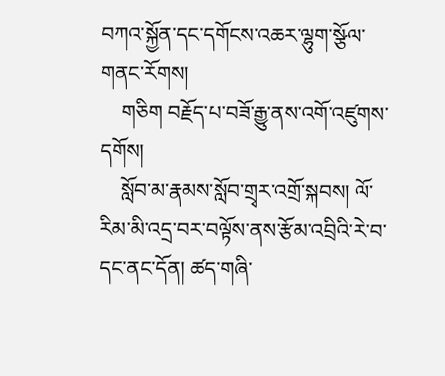བཀའ་སྐྱོན་དང་དགོངས་འཆར་ལྷུག་སྩོལ་གནང་རོགས།
    གཅིག བརྗོད་པ་བཟོ་རྒྱུ་ནས་འགོ་འཛུགས་དགོས།
    སློབ་མ་རྣམས་སློབ་གྲྭར་འགྲོ་སྐབས། ལོ་རིམ་མི་འདྲ་བར་བལྟོས་ནས་རྩོམ་འབྲིའི་རེ་བ་དང་ནང་དོན། ཚད་གཞི་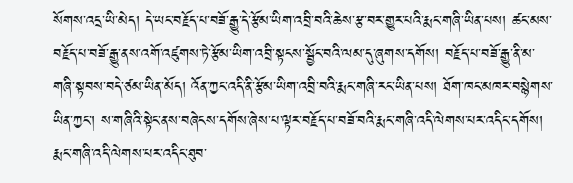སོགས་འདྲ་ཡི་མེད། དེ་ཡང་བརྗོད་པ་བཟོ་རྒྱུ་དེ་རྩོམ་ཡིག་འབྲི་བའི་ཆེས་རྩ་བར་གྱུར་པའི་རྨང་གཞི་ཡིན་པས། ཚང་མས་བརྗོད་པ་བཟོ་རྒྱུ་ནས་འགོ་འཛུགས་ཏེ་རྩོམ་ཡིག་འབྲི་སྟངས་སྦྱོང་བའི་ལམ་དུ་ཞུགས་དགོས། བརྗོད་པ་བཟོ་རྒྱུ་ནི་མ་གཞི་སྟབས་བདེ་ཙམ་ཡིན་མོད། འོན་ཀྱང་འདི་ནི་རྩོམ་ཡིག་འབྲི་བའི་རྨང་གཞི་རང་ཡིན་པས། ཐོག་ཁང་མཁར་བསྙེགས་ཡིན་ཀྱང་། ས་གཞིའི་སྟེང་ནས་བཞེངས་དགོས་ཞེས་པ་ལྟར་བརྗོད་པ་བཟོ་བའི་རྨང་གཞི་འདི་ལེགས་པར་འདིང་དགོས། རྨང་གཞི་འདི་ལེགས་པར་འདིང་ཐུབ་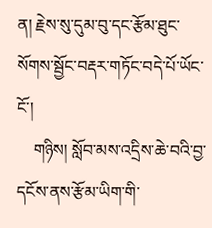ན། རྗེས་སུ་དུམ་བུ་དང་རྩོམ་ཐུང་སོགས་སྦྱོང་བརྡར་གཏོང་བདེ་པོ་ཡོང་ངོ་།
    གཉིས། སློབ་མས་འདྲིས་ཆེ་བའི་བྱ་དངོས་ནས་རྩོམ་ཡིག་གི་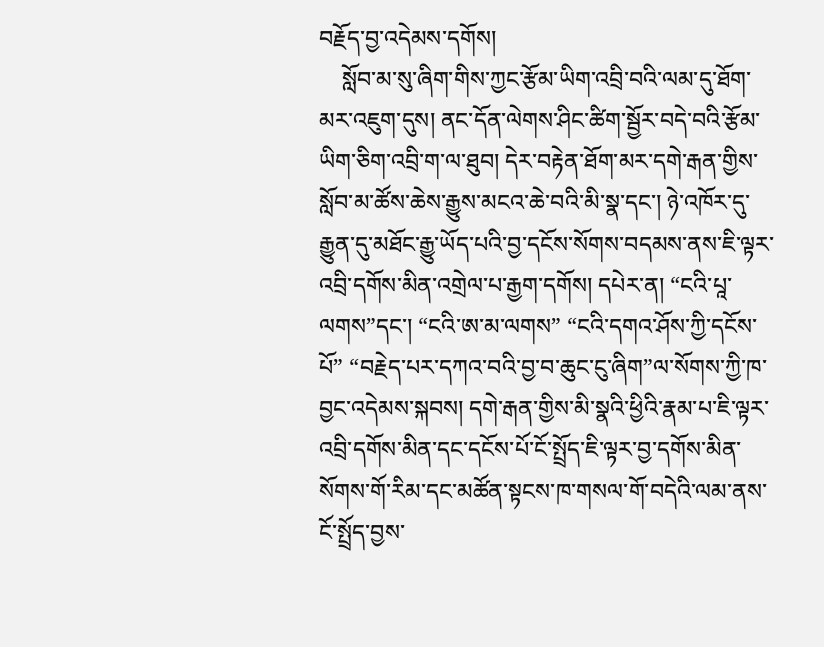བརྗོད་བྱ་འདེམས་དགོས།
    སློབ་མ་སུ་ཞིག་གིས་ཀྱང་རྩོམ་ཡིག་འབྲི་བའི་ལམ་དུ་ཐོག་མར་འཇུག་དུས། ནང་དོན་ལེགས་ཤིང་ཚིག་སྦྱོར་བདེ་བའི་རྩོམ་ཡིག་ཅིག་འབྲི་ག་ལ་ཐུབ། དེར་བརྟེན་ཐོག་མར་དགེ་རྒན་གྱིས་སློབ་མ་ཚོས་ཆེས་རྒྱུས་མངའ་ཆེ་བའི་མི་སྣ་དང་། ཉེ་འཁོར་དུ་རྒྱུན་དུ་མཐོང་རྒྱུ་ཡོད་པའི་བྱ་དངོས་སོགས་བདམས་ནས་ཇི་ལྟར་འབྲི་དགོས་མིན་འགྲེལ་པ་རྒྱག་དགོས། དཔེར་ན། “ངའི་པཱ་ལགས”དང་། “ངའི་ཨ་མ་ལགས” “ངའི་དགའ་ཤོས་ཀྱི་དངོས་པོ” “བརྗེད་པར་དཀའ་བའི་བྱ་བ་ཆུང་ངུ་ཞིག”ལ་སོགས་ཀྱི་ཁ་བྱང་འདེམས་སྐབས། དགེ་རྒན་གྱིས་མི་སྣའི་ཕྱིའི་རྣམ་པ་ཇི་ལྟར་འབྲི་དགོས་མིན་དང་དངོས་པོ་ངོ་སྤྲོད་ཇི་ལྟར་བྱ་དགོས་མིན་སོགས་གོ་རིམ་དང་མཚོན་སྟངས་ཁ་གསལ་གོ་བདེའི་ལམ་ནས་ངོ་སྤྲོད་བྱས་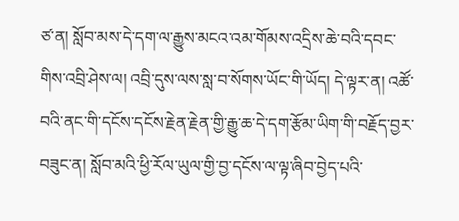ཙ་ན། སློབ་མས་དེ་དག་ལ་རྒྱུས་མངའ་འམ་གོམས་འདྲིས་ཆེ་བའི་དབང་གིས་འབྲི་ཤེས་ལ། འབྲི་དུས་ལས་སླ་བ་སོགས་ཡོང་གི་ཡོད། དེ་ལྟར་ན། འཚོ་བའི་ནང་གི་དངོས་དངོས་རྗེན་རྗེན་གྱི་རྒྱུ་ཆ་དེ་དག་རྩོམ་ཡིག་གི་བརྗོད་བྱར་བཟུང་ན། སློབ་མའི་ཕྱི་རོལ་ཡུལ་གྱི་བྱ་དངོས་ལ་ལྟ་ཞིབ་བྱེད་པའི་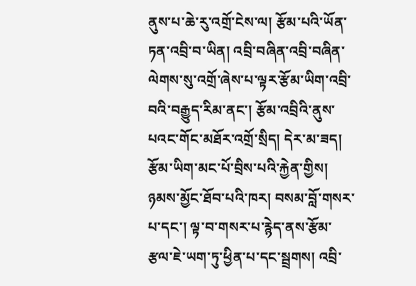ནུས་པ་ཆེ་རུ་འགྲོ་ངེས་ལ། རྩོམ་པའི་ཡོན་ཏན་འབྲི་བ་ཡིན། འབྲི་བཞིན་འབྲི་བཞིན་ལེགས་སུ་འགྲོ་ཞེས་པ་ལྟར་རྩོམ་ཡིག་འབྲི་བའི་བརྒྱུད་རིམ་ནང་། རྩོམ་འབྲིའི་ནུས་པའང་གོང་མཐོར་འགྲོ་སྲིད། དེར་མ་ཟད། རྩོམ་ཡིག་མང་པོ་བྲིས་པའི་རྐྱེན་གྱིས། ཉམས་མྱོང་ཐོབ་པའི་ཁར། བསམ་བློ་གསར་པ་དང་། ལྟ་བ་གསར་པ་རྙེད་ནས་རྩོམ་རྩལ་ཇེ་ཡག་ཏུ་ཕྱིན་པ་དང་སྦྲགས། འབྲི་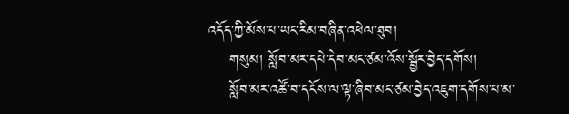འདོད་ཀྱི་མོས་པ་ཡང་རིམ་བཞིན་འཕེལ་ཐུབ།
    གསུམ། སློབ་མར་དཔེ་དེབ་མང་ཙམ་འོས་སྦྱོར་བྱེད་དགོས།
    སློབ་མར་འཚོ་བ་དངོས་ལ་ལྟ་ཞིབ་མང་ཙམ་བྱེད་འཇུག་དགོས་པ་མ་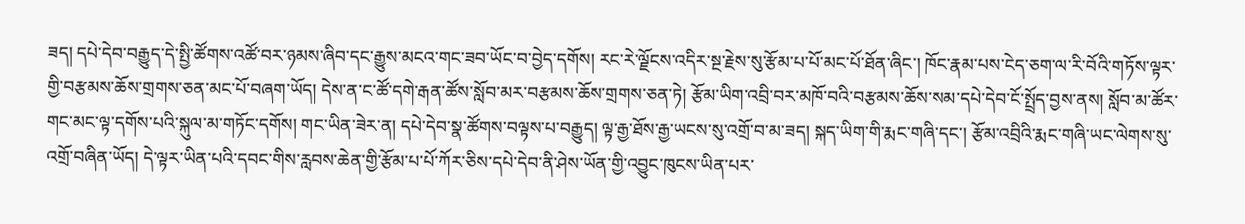ཟད། དཔེ་དེབ་བརྒྱུད་དེ་སྤྱི་ཚོགས་འཚོ་བར་ཉམས་ཞིབ་དང་རྒྱུས་མངའ་གང་ཟབ་ཡོང་བ་བྱེད་དགོས། རང་རེ་ལྗོངས་འདིར་སྔ་རྗེས་སུ་རྩོམ་པ་པོ་མང་པོ་ཐོན་ཞིང་། ཁོང་རྣམ་པས་ངེད་ཅག་ལ་རི་བོའི་གཏོས་ལྟར་གྱི་བརྩམས་ཆོས་གྲགས་ཅན་མང་པོ་བཞག་ཡོད། དེས་ན་ང་ཚོ་དགེ་རྒན་ཚོས་སློབ་མར་བརྩམས་ཆོས་གྲགས་ཅན་ཏེ། རྩོམ་ཡིག་འབྲི་བར་མཁོ་བའི་བརྩམས་ཆོས་སམ་དཔེ་དེབ་ངོ་སྤྲོད་བྱས་ནས། སློབ་མ་ཚོར་གང་མང་ལྟ་དགོས་པའི་སྐུལ་མ་གཏོང་དགོས། གང་ཡིན་ཟེར་ན། དཔེ་དེབ་སྣ་ཚོགས་བལྟས་པ་བརྒྱུད། ལྟ་རྒྱ་ཐོས་རྒྱ་ཡངས་སུ་འགྲོ་བ་མ་ཟད། སྐད་ཡིག་གི་རྨང་གཞི་དང་། རྩོམ་འབྲིའི་རྨང་གཞི་ཡང་ལེགས་སུ་འགྲོ་བཞིན་ཡོད། དེ་ལྟར་ཡིན་པའི་དབང་གིས་རླབས་ཆེན་གྱི་རྩོམ་པ་པོ་ཀོར་ཅིས་དཔེ་དེབ་ནི་ཤེས་ཡོན་གྱི་འབྱུང་ཁུངས་ཡིན་པར་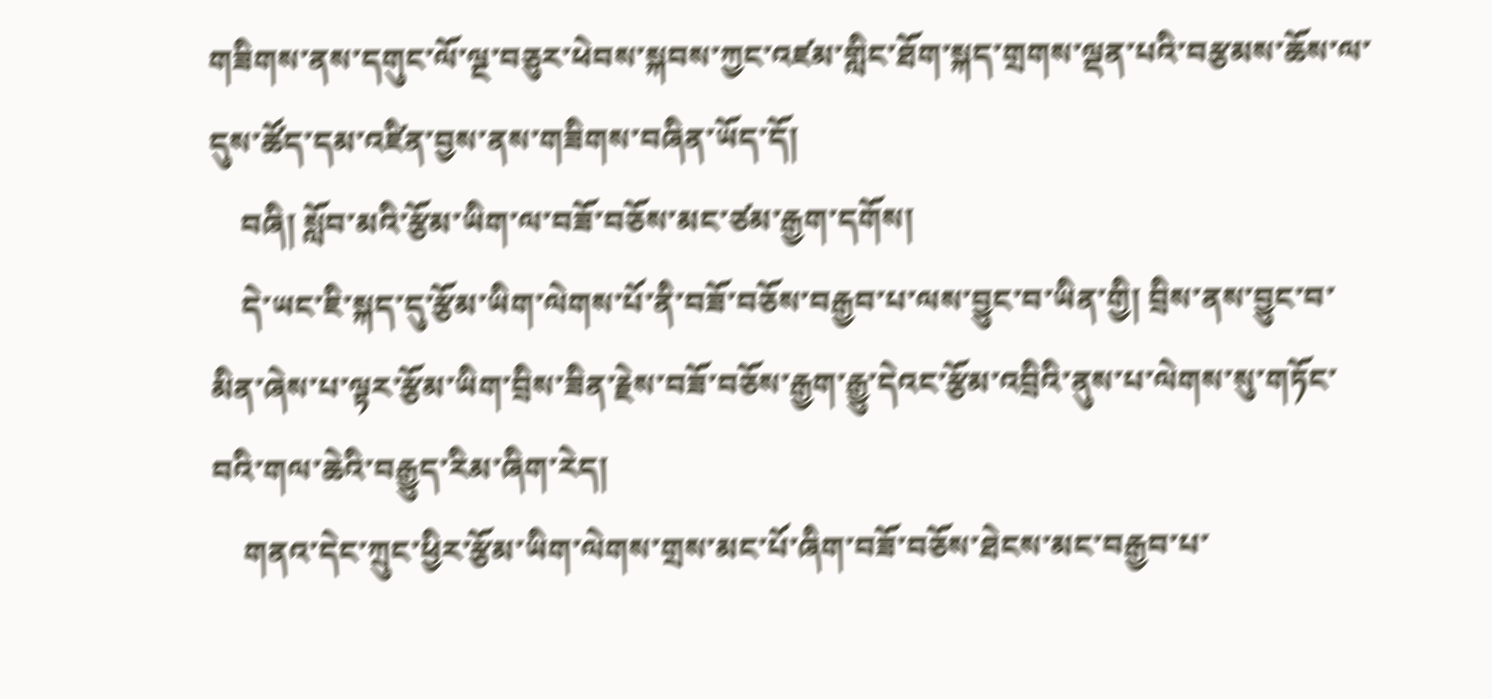གཟིགས་ནས་དགུང་ལོ་ལྔ་བཅུར་ཕེབས་སྐབས་ཀྱང་འཛམ་གླིང་ཐོག་སྐད་གྲགས་ལྡན་པའི་བརྩམས་ཆོས་ལ་དུས་ཚོད་དམ་འཛིན་བྱས་ནས་གཟིགས་བཞིན་ཡོད་དོ།
    བཞི། སློབ་མའི་རྩོམ་ཡིག་ལ་བཟོ་བཅོས་མང་ཙམ་རྒྱག་དགོས།
    དེ་ཡང་ཇི་སྐད་དུ་རྩོམ་ཡིག་ལེགས་པོ་ནི་བཟོ་བཅོས་བརྒྱབ་པ་ལས་བྱུང་བ་ཡིན་གྱི། བྲིས་ནས་བྱུང་བ་མིན་ཞེས་པ་ལྟར་རྩོམ་ཡིག་བྲིས་ཟིན་རྗེས་བཟོ་བཅོས་རྒྱག་རྒྱུ་དེའང་རྩོམ་འབྲིའི་ནུས་པ་ལེགས་སུ་གཏོང་བའི་གལ་ཆེའི་བརྒྱུད་རིམ་ཞིག་རེད།
    གནའ་དེང་ཀྲུང་ཕྱིར་རྩོམ་ཡིག་ལེགས་གྲས་མང་པོ་ཞིག་བཟོ་བཅོས་ཐེངས་མང་བརྒྱབ་པ་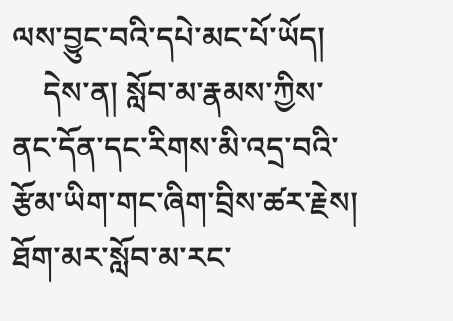ལས་བྱུང་བའི་དཔེ་མང་པོ་ཡོད།
    དེས་ན། སློབ་མ་རྣམས་ཀྱིས་ནང་དོན་དང་རིགས་མི་འདྲ་བའི་རྩོམ་ཡིག་གང་ཞིག་བྲིས་ཚར་རྗེས། ཐོག་མར་སློབ་མ་རང་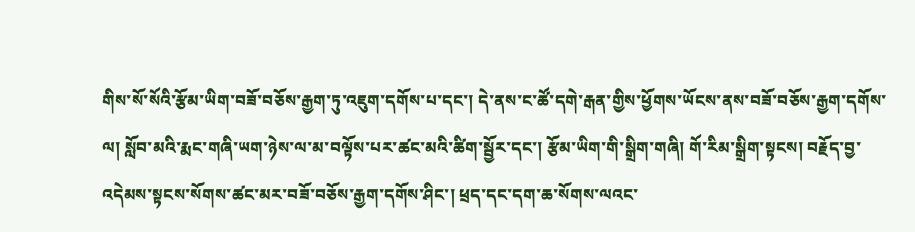གིས་སོ་སོའི་རྩོམ་ཡིག་བཟོ་བཅོས་རྒྱག་ཏུ་འཇུག་དགོས་པ་དང་། དེ་ནས་ང་ཚོ་དགེ་རྒན་གྱིས་ཕྱོགས་ཡོངས་ནས་བཟོ་བཅོས་རྒྱག་དགོས་ལ། སློབ་མའི་རྨང་གཞི་ཡག་ཉེས་ལ་མ་བལྟོས་པར་ཚང་མའི་ཚིག་སྦྱོར་དང་། རྩོམ་ཡིག་གི་སྒྲིག་གཞི། གོ་རིམ་སྒྲིག་སྟངས། བརྗོད་བྱ་འདེམས་སྟངས་སོགས་ཚང་མར་བཟོ་བཅོས་རྒྱག་དགོས་ཤིང་། ཕྲད་དང་དག་ཆ་སོགས་ལའང་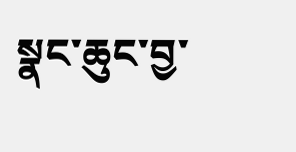སྣང་ཆུང་བྱ་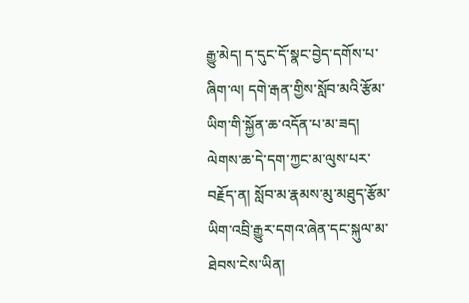རྒྱུ་མེད། ད་དུང་དོ་སྣང་བྱེད་དགོས་པ་ཞིག་ལ། དགེ་རྒན་གྱིས་སློབ་མའི་རྩོམ་ཡིག་གི་སྐྱོན་ཆ་འདོན་པ་མ་ཟད། ལེགས་ཆ་དེ་དག་ཀྱང་མ་ལུས་པར་བརྗོད་ན། སློབ་མ་རྣམས་མུ་མཐུད་རྩོམ་ཡིག་འབྲི་རྒྱུར་དགའ་ཞེན་དང་སྐུལ་མ་ཐེབས་ངེས་ཡིན།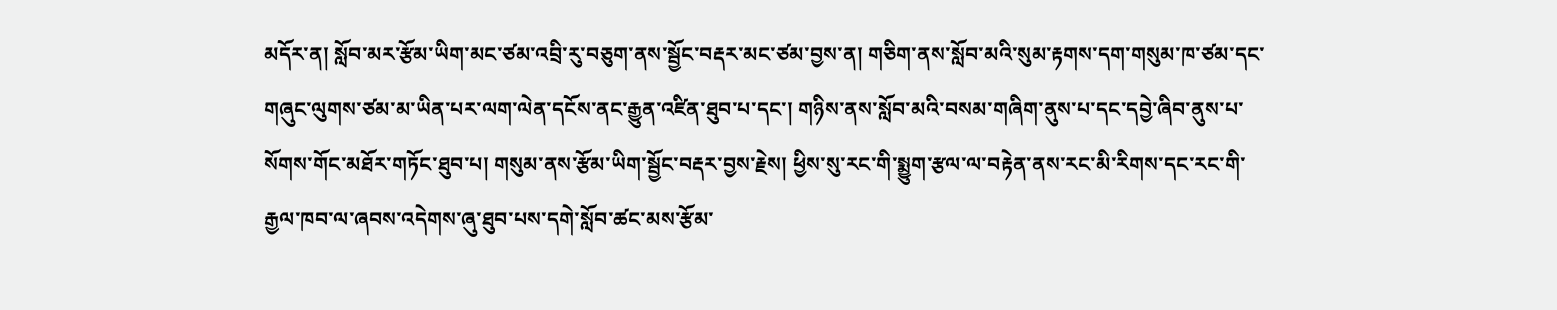མདོར་ན། སློབ་མར་རྩོམ་ཡིག་མང་ཙམ་འབྲི་རུ་བཅུག་ནས་སྦྱོང་བརྡར་མང་ཙམ་བྱས་ན། གཅིག་ནས་སློབ་མའི་སུམ་རྟགས་དག་གསུམ་ཁ་ཙམ་དང་གཞུང་ལུགས་ཙམ་མ་ཡིན་པར་ལག་ལེན་དངོས་ནང་རྒྱུན་འཛིན་ཐུབ་པ་དང་། གཉིས་ནས་སློབ་མའི་བསམ་གཞིག་ནུས་པ་དང་དབྱེ་ཞིབ་ནུས་པ་སོགས་གོང་མཐོར་གཏོང་ཐུབ་པ། གསུམ་ནས་རྩོམ་ཡིག་སྦྱོང་བརྡར་བྱས་རྗེས། ཕྱིས་སུ་རང་གི་སྨྱུག་རྩལ་ལ་བརྟེན་ནས་རང་མི་རིགས་དང་རང་གི་རྒྱལ་ཁབ་ལ་ཞབས་འདེགས་ཞུ་ཐུབ་པས་དགེ་སློབ་ཚང་མས་རྩོམ་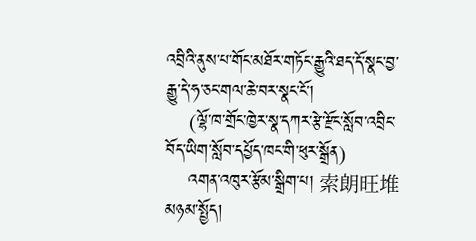འབྲིའི་ནུས་པ་གོང་མཐོར་གཏོང་རྒྱུའི་ཐད་དོ་སྣང་བྱ་རྒྱུ་དེ་ཧ་ཅང་གལ་ཆེ་བར་སྣང་ངོ་།
    (ལྷོ་ཁ་གྲོང་ཁྱེར་སྣ་དཀར་རྩེ་རྫོང་སློབ་འབྲིང་བོད་ཡིག་སློབ་དཔྱོད་ཁང་གི་ཕུར་སྒྲོན)
    འགན་འཁུར་རྩོམ་སྒྲིག་པ། 索朗旺堆
མཉམ་སྤྱོད།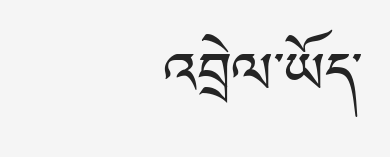འབྲེལ་ཡོད་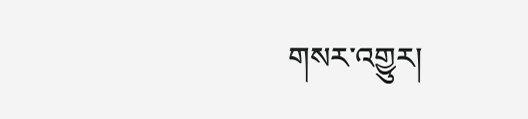གསར་འགྱུར།